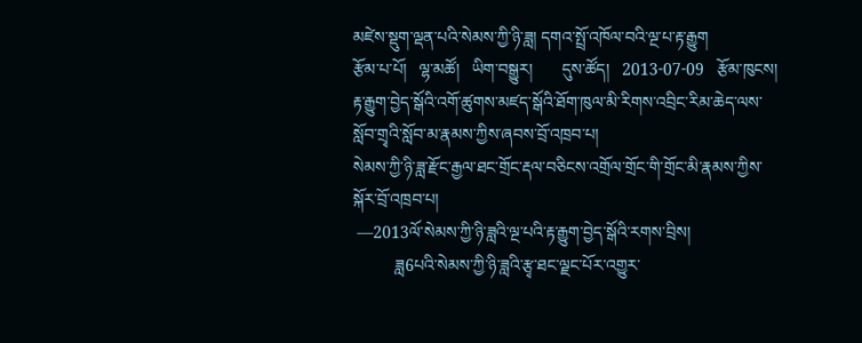མཛེས་སྡུག་ལྡན་པའི་སེམས་ཀྱི་ཉི་ཟླ། དགའ་སྤྲོ་འཁོལ་བའི་ལྔ་པ་རྟ་རྒྱུག
རྩོམ་པ་པོ།   ལྷ་མཚོ།   ཡིག་བསྒྱུར།       དུས་ཚོད།   2013-07-09   རྩོམ་ཁུངས།
རྟ་རྒྱུག་བྱེད་སྒོའི་འགོ་ཚུགས་མཛད་སྒོའི་ཐོག་ཁུལ་མི་རིགས་འབྲིང་རིམ་ཆེད་ལས་སློབ་གྲྭའི་སློབ་མ་རྣམས་ཀྱིས་ཞབས་བྲོ་འཁྲབ་པ།
སེམས་ཀྱི་ཉི་ཟླ་རྫོང་རྒྱལ་ཐང་གྲོང་རྡལ་བཅིངས་འགྲོལ་གྲོང་གི་གྲོང་མི་རྣམས་ཀྱིས་སྐོར་བྲོ་འཁྲབ་པ།
 —2013ལོ་སེམས་ཀྱི་ཉི་ཟླའི་ལྔ་པའི་རྟ་རྒྱུག་བྱེད་སྒོའི་རགས་བྲིས།
          ཟླ6པའི་སེམས་ཀྱི་ཉི་ཟླའི་རྩྭ་ཐང་ལྗང་པོར་འགྱུར་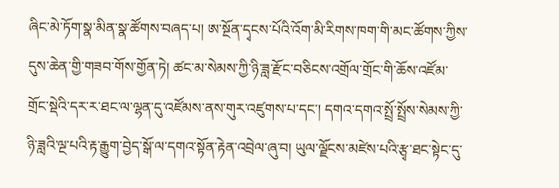ཞིང་མེ་ཏོག་སྣ་མིན་སྣ་ཚོགས་བཞད་པ། ཨ་སྔོན་དྭངས་པོའི་འོག་མི་རིགས་ཁག་གི་མང་ཚོགས་ཀྱིས་དུས་ཆེན་གྱི་གཟབ་གོས་གྱོན་ཏེ། ཚང་མ་སེམས་ཀྱི་ཉི་ཟླ་རྫོང་བཅིངས་འགྲོལ་གྲོང་གི་ཆོས་འཛོམ་གྲོང་སྡེའི་དར་ར་ཐང་ལ་ལྷན་དུ་འཛོམས་ནས་གུར་འཛུགས་པ་དང་། དགའ་དགའ་སྤྲོ་སྤྲོས་སེམས་ཀྱི་ཉི་ཟླའི་ལྔ་པའི་རྟ་རྒྱུག་བྱེད་སྒོ་ལ་དགའ་སྟོན་རྟེན་འབྲེལ་ཞུ་བ། ཡུལ་ལྗོངས་མཛེས་པའི་རྩྭ་ཐང་སྟེང་དུ་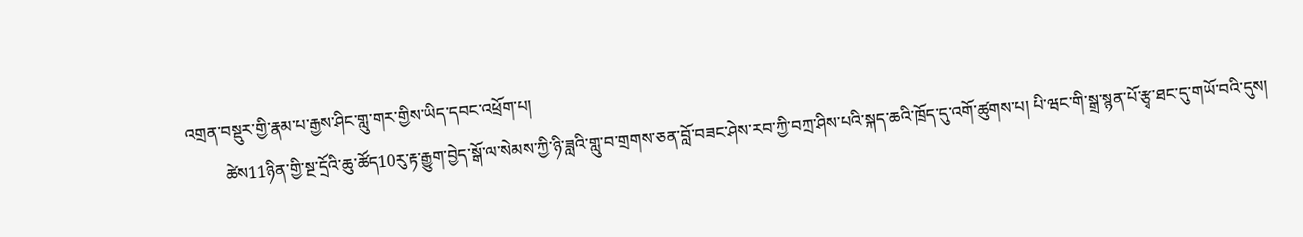འགྲན་བསྡུར་གྱི་རྣམ་པ་རྒྱས་ཤིང་གླུ་གར་གྱིས་ཡིད་དབང་འཕྲོག་པ།
         ཚེས11ཉིན་གྱི་སྔ་དྲོའི་ཆུ་ཚོད10རུ་རྟ་རྒྱུག་བྱེད་སྒོ་ལ་སེམས་ཀྱི་ཉི་ཟླའི་གླུ་བ་གྲགས་ཅན་བློ་བཟང་ཤེས་རབ་ཀྱི་བཀྲ་ཤིས་པའི་སྐད་ཆའི་ཁྲོད་དུ་འགོ་ཚུགས་པ། པི་ཝང་གི་སྒྲ་སྙན་པོ་རྩྭ་ཐང་དུ་གཡོ་བའི་དུས།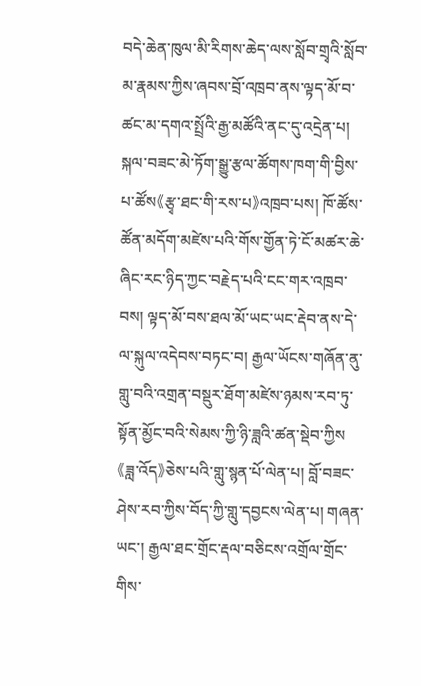བདེ་ཆེན་ཁུལ་མི་རིགས་ཆེད་ལས་སློབ་གྲྭའི་སློབ་མ་རྣམས་ཀྱིས་ཞབས་བྲོ་འཁྲབ་ནས་ལྟད་མོ་བ་ཚང་མ་དགའ་སྤྲོའི་རྒྱ་མཚོའི་ནང་དུ་འདྲེན་པ། སྐལ་བཟང་མེ་ཏོག་སྒྱུ་རྩལ་ཚོགས་ཁག་གི་བྱིས་པ་ཚོས《རྩྭ་ཐང་གི་རས་པ》འཁྲབ་པས། ཁོ་ཚོས་ཚོན་མདོག་མཛེས་པའི་གོས་གྱོན་ཏེ་ངོ་མཚར་ཆེ་ཞིང་རང་ཉིད་ཀྱང་བརྗེད་པའི་ངང་གར་འཁྲབ་བས། ལྟད་མོ་བས་ཐལ་མོ་ཡང་ཡང་རྡེབ་ནས་དེ་ལ་སྐུལ་འདེབས་བཏང་བ། རྒྱལ་ཡོངས་གཞོན་ནུ་གླུ་བའི་འགྲན་བསྡུར་ཐོག་མཛེས་ཉམས་རབ་ཏུ་སྟོན་མྱོང་བའི་སེམས་ཀྱི་ཉི་ཟླའི་ཚན་སྡེབ་ཀྱིས《ཟླ་འོད》ཅེས་པའི་གླུ་སྙན་པོ་ལེན་པ། བློ་བཟང་ཤེས་རབ་ཀྱིས་བོད་ཀྱི་གླུ་དབྱངས་ལེན་པ། གཞན་ཡང་། རྒྱལ་ཐང་གྲོང་རྡལ་བཅིངས་འགྲོལ་གྲོང་གིས་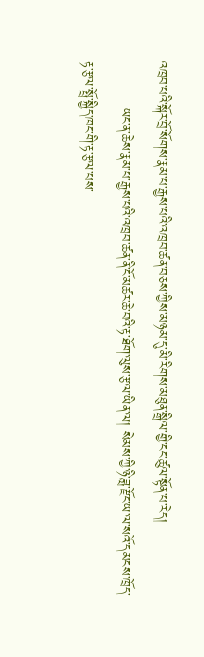འཁྲབ་པའི་སྐོར་བྲོ་སོགས་རྣམ་པ་རྒྱས་པའི་འཁྲབ་ཚན་བཅས་ཀྱིས་མཉམ་དུ་མི་རིགས་མཐུན་སྒྲིལ་གྱི་ངང་ཚུལ་སྟོན་པ་རེད།
          ཡང་ན་ཆེས་རྣམ་པ་རྒྱས་པའི་འཁྲབ་ཚན་ནི་ངོ་མཚར་ཆེ་བའི་རྟ་ཐོག་ལུས་རྩལ་ཡིན་ལ། སེམས་ཀྱི་ཉི་ཟླ་རྫོང་ཡ་ལ་སའོ་དམངས་ཁྲོད་རྟ་རྩལ་སྤྲོ་སྐྱིད་ཁང་གི་རྟ་རྩལ་པས་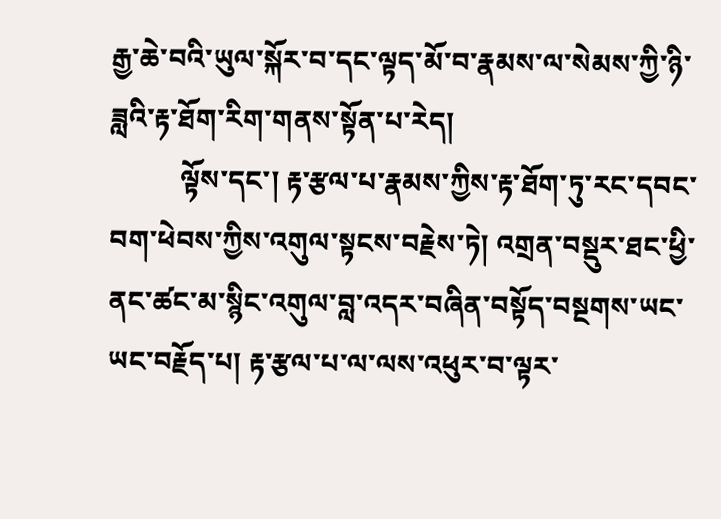རྒྱ་ཆེ་བའི་ཡུལ་སྐོར་བ་དང་ལྟད་མོ་བ་རྣམས་ལ་སེམས་ཀྱི་ཉི་ཟླའི་རྟ་ཐོག་རིག་གནས་སྟོན་པ་རེད།
          ལྟོས་དང་། རྟ་རྩལ་པ་རྣམས་ཀྱིས་རྟ་ཐོག་ཏུ་རང་དབང་བག་ཕེབས་ཀྱིས་འགུལ་སྟངས་བརྗེས་ཏེ། འགྲན་བསྡུར་ཐང་ཕྱི་ནང་ཚང་མ་སྙིང་འགུལ་བླ་འདར་བཞིན་བསྟོད་བསྔགས་ཡང་ཡང་བརྗོད་པ། རྟ་རྩལ་པ་ལ་ལས་འཕུར་བ་ལྟར་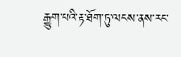རྒྱུག་པའི་རྟ་ཐོག་ཏུ་ལངས་ནས་རང་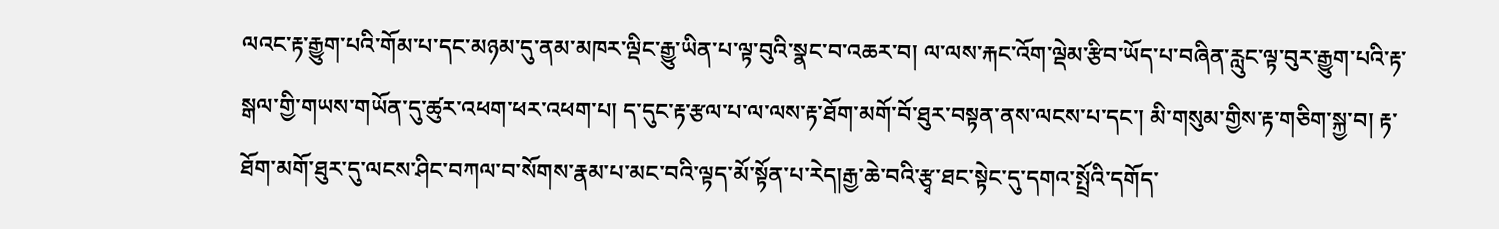ལའང་རྟ་རྒྱུག་པའི་གོམ་པ་དང་མཉམ་དུ་ནམ་མཁར་ལྡིང་རྒྱུ་ཡིན་པ་ལྟ་བུའི་སྣང་བ་འཆར་བ། ལ་ལས་རྐང་འོག་ལྡེམ་རྩིབ་ཡོད་པ་བཞིན་རླུང་ལྟ་བུར་རྒྱུག་པའི་རྟ་སྒལ་གྱི་གཡས་གཡོན་དུ་ཚུར་འཕག་ཕར་འཕག་པ། ད་དུང་རྟ་རྩལ་པ་ལ་ལས་རྟ་ཐོག་མགོ་བོ་ཐུར་བསྟན་ནས་ལངས་པ་དང་། མི་གསུམ་གྱིས་རྟ་གཅིག་སྐྱ་བ། རྟ་ཐོག་མགོ་ཐུར་དུ་ལངས་ཤིང་བཀལ་བ་སོགས་རྣམ་པ་མང་བའི་ལྟད་མོ་སྟོན་པ་རེད།རྒྱ་ཆེ་བའི་རྩྭ་ཐང་སྟེང་དུ་དགའ་སྤྲོའི་དགོད་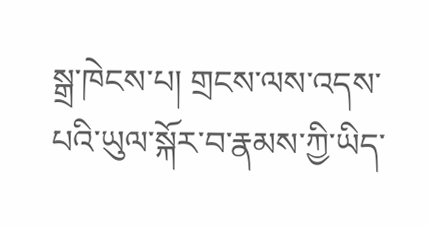སྒྲ་ཁེངས་པ། གྲངས་ལས་འདས་པའི་ཡུལ་སྐོར་བ་རྣམས་ཀྱི་ཡིད་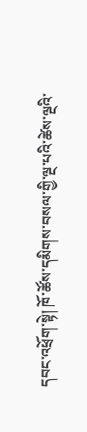དབང་འཕྲོག་སྟེ། ཁོ་ཚོས་དམིགས་བསལ་གྱི་ལྔ་པའི་ཚེས་ལྔའི་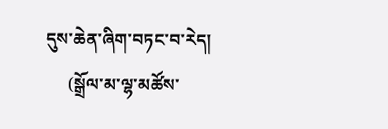དུས་ཆེན་ཞིག་བཏང་བ་རེད།
     (སྒྲོལ་མ་ལྷ་མཚོས་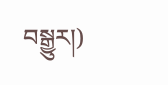བསྒྱུར།)